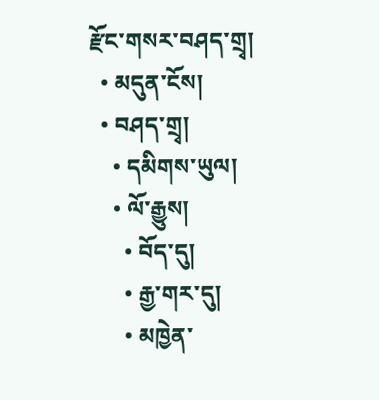རྫོང་གསར་བཤད་གྲྭ།
  • མདུན་ངོས།
  • བཤད་གྲྭ།
    • དམིགས་ཡུལ།
    • ལོ་རྒྱུས།
      • བོད་དུ།
      • རྒྱ་གར་དུ།
      • མཁྱེན་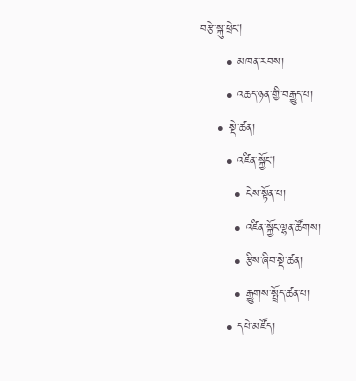བརྩེ་སྐུ་ཕྲེང།
      • མཁན་རབས།
      • འཆད་ཉན་གྱི་བརྒྱུད་པ།
    • སྡེ་ཚན།
      • འཛིན་སྐྱོང།
        • ངེས་སྟོན་པ།
        • འཛིན་སྐྱོང་ལྷན་ཚོགས།
        • རྩིས་ཞིབ་སྡེ་ཚན།
        • རྒྱུགས་སྤྲོད་ཚན་པ།
      • དཔེ་མཛོད།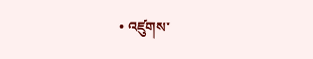• འཛུགས་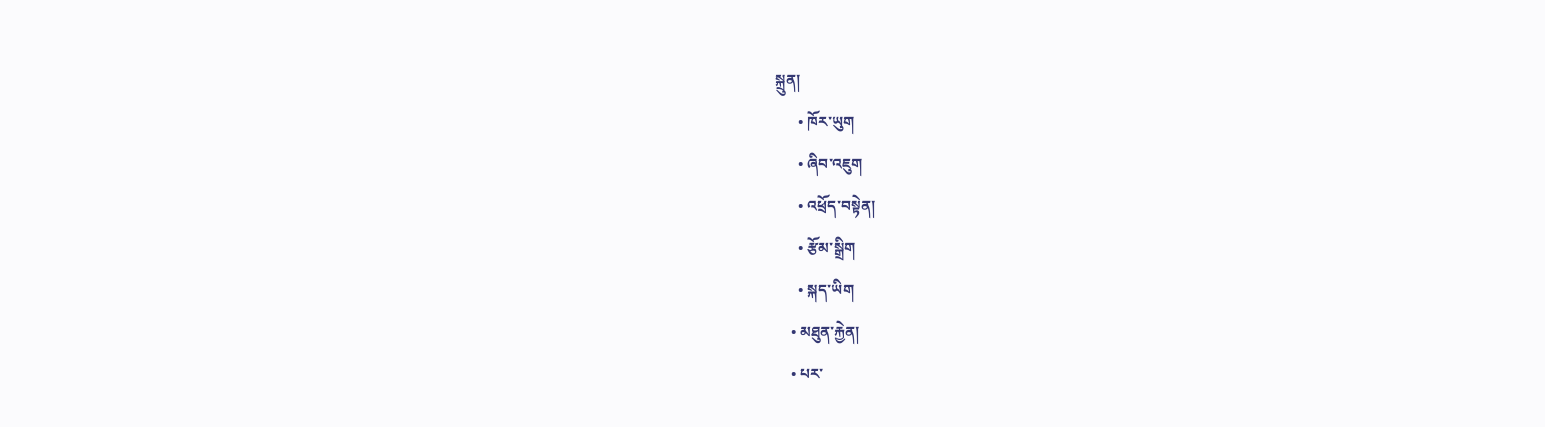སྐྲུན།
      • ཁོར་ཡུག
      • ཞིབ་འཇུག
      • འཕྲོད་བསྟེན།
      • རྩོམ་སྒྲིག
      • སྐད་ཡིག
    • མཐུན་རྐྱེན།
    • པར་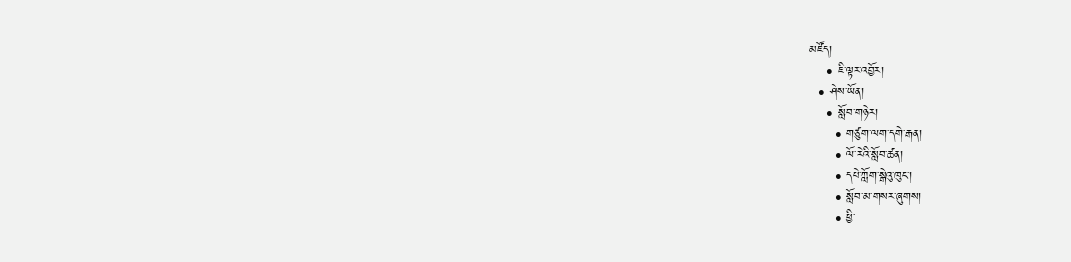མཛོད།
    • ཇི་ལྟར་འབྱོར།
  • ཤེས་ཡོན།
    • སློབ་གཉེར།
      • གཙུག་ལག་དགེ་རྒན།
      • ལོ་རེའི་སློབ་ཚན།
      • དཔེ་ཀློག་སྒེའུ་ཁུང་།
      • སློབ་མ་གསར་ཞུགས།
      • ཕྱི་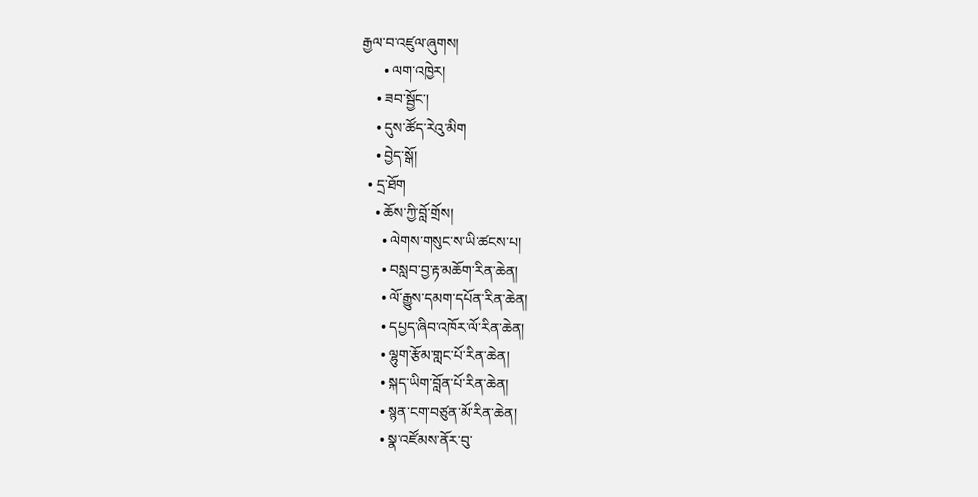རྒྱལ་བ་འཛུལ་ཞུགས།
      • ལག་འཁྱེར།
    • ཟབ་སྦྱོང་།
    • དུས་ཚོད་རེའུ་མིག
    • བྱེད་སྒོ།
  • དྲ་ཐོག
    • ཆོས་ཀྱི་བློ་གྲོས།
      • ལེགས་གསུང་ས་ཡི་ཚངས་པ།
      • བསླབ་བྱ་རྟ་མཆོག་རིན་ཆེན།
      • ལོ་རྒྱུས་དམག་དཔོན་རིན་ཆེན།
      • དཔྱད་ཞིབ་འཁོར་ལོ་རིན་ཆེན།
      • ལྷུག་རྩོམ་གླང་པོ་རིན་ཆེན།
      • སྐད་ཡིག་བློན་པོ་རིན་ཆེན།
      • སྙན་ངག་བཙུན་མོ་རིན་ཆེན།
      • སྣ་འཛོམས་ནོར་བུ་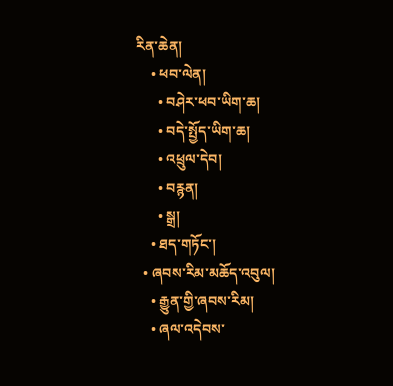རིན་ཆེན།
    • ཕབ་ལེན།
      • བཤེར་ཕབ་ཡིག་ཆ།
      • བདེ་སྤྱོད་ཡིག་ཆ།
      • འཕྲུལ་དེབ།
      • བརྙན།
      • སྒྲ།
    • ཐད་གཏོང་།
  • ཞབས་རིམ་མཆོད་འབུལ།
    • རྒྱུན་གྱི་ཞབས་རིམ།
    • ཞལ་འདེབས་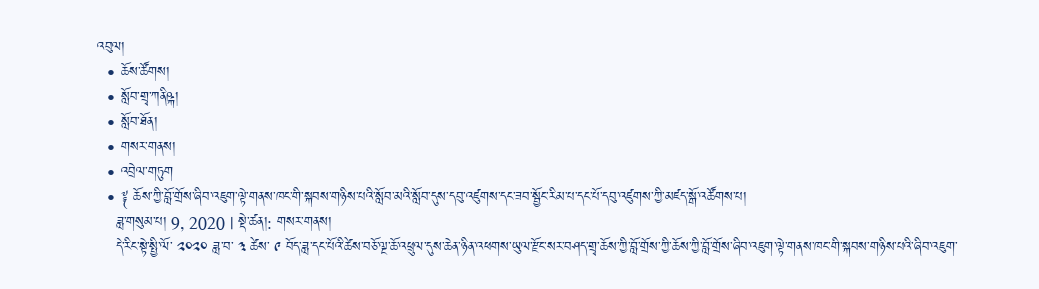འབུལ།
  • ཆོས་ཚོགས།
  • སློབ་གྲྭ་ཀནིཥྐ།
  • སློབ་ཐོན།
  • གསར་གནས།
  • འབྲེལ་གཏུག
  • ༈ ཆོས་ཀྱི་བློ་གྲོས་ཞིབ་འཇུག་ལྟེ་གནས་ཁང་གི་སྐབས་གཉིས་པའི་སློབ་མའི་སློབ་དུས་དབུ་འཛུགས་དང་ཟབ་སྦྱོང་རིམ་པ་དང་པོ་དབུ་འཛུགས་ཀྱི་མཛད་སྒོ་འཚོགས་པ།
    ཟླ་གསུམ་པ། 9, 2020 | སྡེ་ཚན།: གསར་གནས།
    དེ་རིང་སྟེ་སྤྱི་ལོ་ ༢༠༢༠ ཟླ་བ་ ༣ ཚེས་ ༩ བོད་ཟླ་དང་པོའི་ཚེས་བཅོ་ལྔ་ཆོ་འཕྲུལ་དུས་ཆེན་ཉིན་འཕགས་ཡུལ་རྫོང་སར་བཤད་གྲྭ་ཆོས་ཀྱི་བློ་གྲོས་ཀྱི་ཆོས་ཀྱི་བློ་གྲོས་ཞིབ་འཇུག་ལྟེ་གནས་ཁང་གི་སྐབས་གཉིས་པའི་ཞིབ་འཇུག་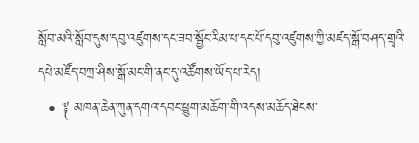སློབ་མའི་སློབ་དུས་དབུ་འཛུགས་དང་ཟབ་སྦྱོང་རིམ་པ་དང་པོ་དབུ་འཛུགས་ཀྱི་མཛད་སྒོ་བཤད་གྲྭའི་དཔེ་མཛོད་བཀྲ་ཤིས་སྒོ་མང་གི་ནང་དུ་འཚོགས་ཡོད་པ་རེད།
  • ༈ མཁན་ཆེན་ཀུན་དགའ་དབང་ཕྱུག་མཆོག་གི་འདས་མཆོད་ཐེངས་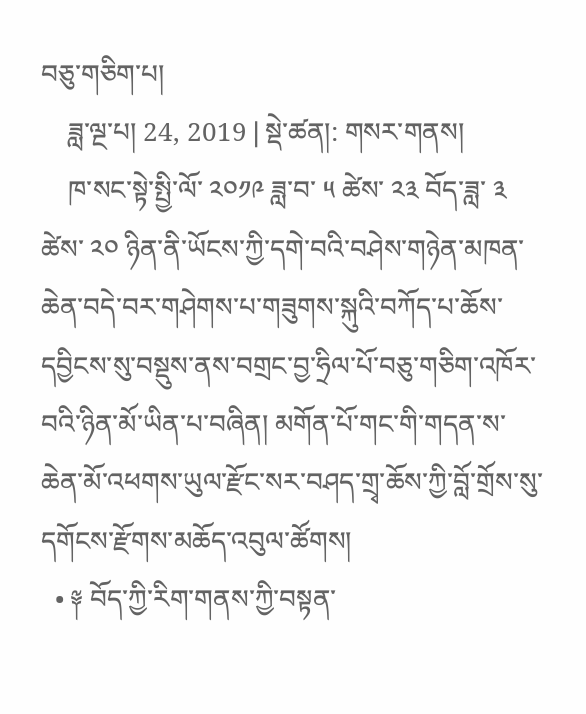བཅུ་གཅིག་པ།
    ཟླ་ལྔ་པ། 24, 2019 | སྡེ་ཚན།: གསར་གནས།
    ཁ་སང་སྟེ་སྤྱི་ལོ་ ༢༠༡༩ ཟླ་བ་ ༥ ཚེས་ ༢༣ བོད་ཟླ་ ༣ ཚེས་ ༢༠ ཉིན་ནི་ཡོངས་ཀྱི་དགེ་བའི་བཤེས་གཉེན་མཁན་ཆེན་བདེ་བར་གཤེགས་པ་གཟུགས་སྐུའི་བཀོད་པ་ཆོས་དབྱིངས་སུ་བསྡུས་ནས་བགྲང་བྱ་ཧྲིལ་པོ་བཅུ་གཅིག་འཁོར་བའི་ཉིན་མོ་ཡིན་པ་བཞིན། མགོན་པོ་གང་གི་གདན་ས་ཆེན་མོ་འཕགས་ཡུལ་རྫོང་སར་བཤད་གྲྭ་ཆོས་ཀྱི་བློ་གྲོས་སུ་དགོངས་རྫོགས་མཆོད་འབུལ་ཚོགས།
  • ༈ བོད་ཀྱི་རིག་གནས་ཀྱི་བསྟན་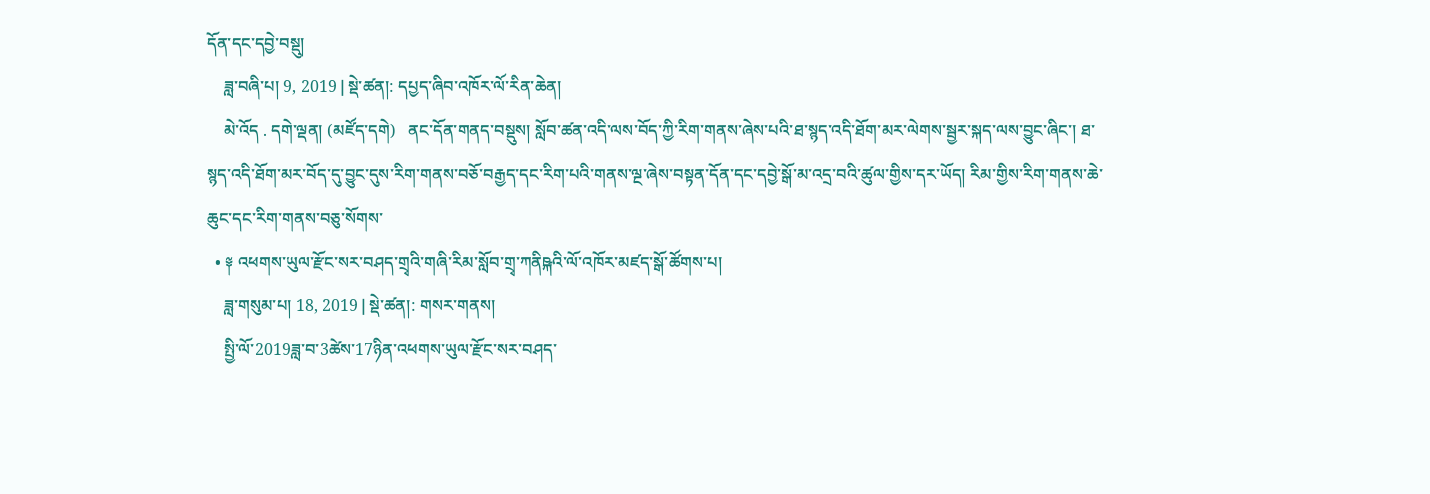དོན་དང་དབྱེ་བསྡུ།
    ཟླ་བཞི་པ། 9, 2019 | སྡེ་ཚན།: དཔྱད་ཞིབ་འཁོར་ལོ་རིན་ཆེན།
    མེ་འོད . དགེ་ལྡན། (མཛོད་དགེ)   ནང་དོན་གནད་བསྡུས། སློབ་ཚན་འདི་ལས་བོད་ཀྱི་རིག་གནས་ཞེས་པའི་ཐ་སྙད་འདི་ཐོག་མར་ལེགས་སྦྱར་སྐད་ལས་བྱུང་ཞིང་། ཐ་སྙད་འདི་ཐོག་མར་བོད་དུ་བྱུང་དུས་རིག་གནས་བཅོ་བརྒྱད་དང་རིག་པའི་གནས་ལྔ་ཞེས་བསྟན་དོན་དང་དབྱེ་སྒོ་མ་འདྲ་བའི་ཚུལ་གྱིས་དར་ཡོད། རིམ་གྱིས་རིག་གནས་ཆེ་ཆུང་དང་རིག་གནས་བཅུ་སོགས་
  • ༈ འཕགས་ཡུལ་རྫོང་སར་བཤད་གྲྭའི་གཞི་རིམ་སློབ་གྲྭ་ཀནིཥྐའི་ལོ་འཁོར་མཛད་སྒོ་ཚོགས་པ།
    ཟླ་གསུམ་པ། 18, 2019 | སྡེ་ཚན།: གསར་གནས།
    སྤྱི་ལོ་2019ཟླ་བ་3ཚེས་17ཉིན་འཕགས་ཡུལ་རྫོང་སར་བཤད་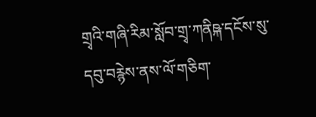གྲྭའི་གཞི་རིམ་སློབ་གྲྭ་ཀནིཥྐ་དངོས་སུ་དབུ་བརྙེས་ནས་ལོ་གཅིག་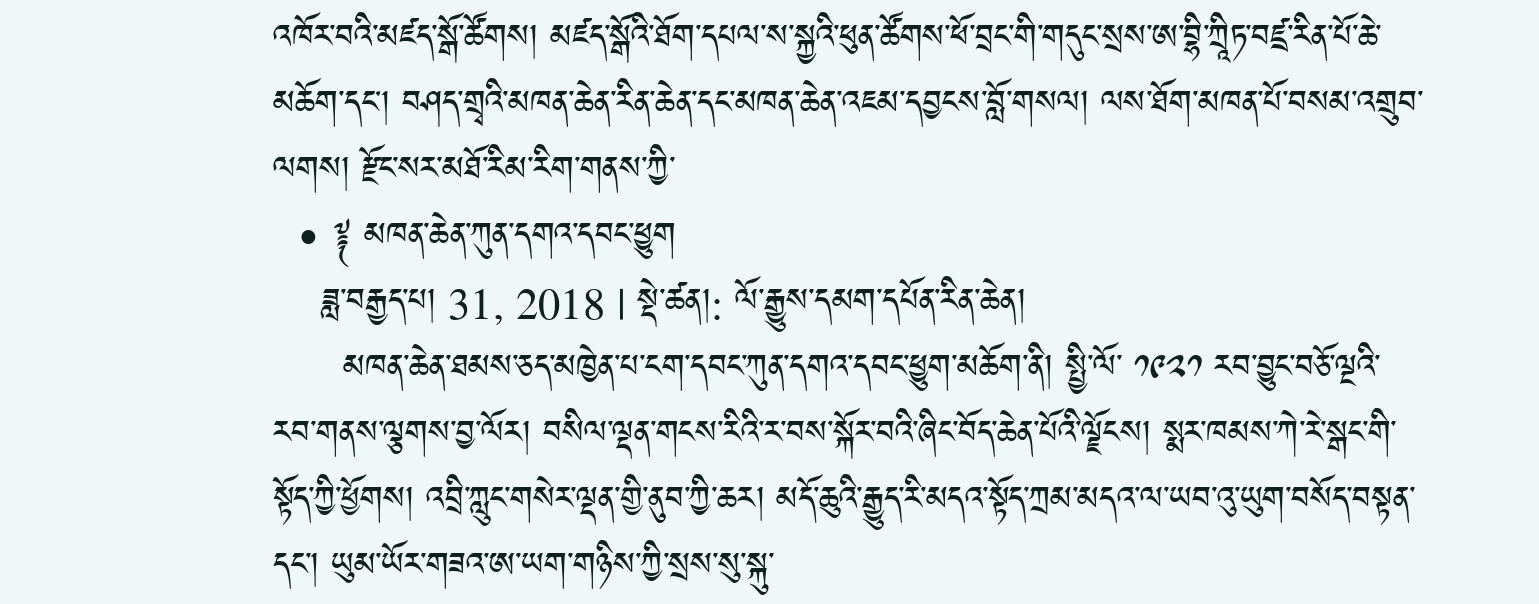འཁོར་བའི་མཛད་སྒོ་ཚོགས། མཛད་སྒོའི་ཐོག་དཔལ་ས་སྐྱའི་ཕུན་ཚོགས་ཕོ་བྲང་གི་གདུང་སྲས་ཨ་བྷི་ཀྲཱིཏ་བཛྲ་རིན་པོ་ཆེ་མཆོག་དང། བཤད་གྲྭའི་མཁན་ཆེན་རིན་ཆེན་དང་མཁན་ཆེན་འཇམ་དབྱངས་བློ་གསལ། ལས་ཐོག་མཁན་པོ་བསམ་འགྲུབ་ལགས། རྫོང་སར་མཐོ་རིམ་རིག་གནས་ཀྱི་
  • ༈ མཁན་ཆེན་ཀུན་དགའ་དབང་ཕྱུག
    ཟླ་བརྒྱད་པ། 31, 2018 | སྡེ་ཚན།: ལོ་རྒྱུས་དམག་དཔོན་རིན་ཆེན།
      མཁན་ཆེན་ཐམས་ཅད་མཁྱེན་པ་ངག་དབང་ཀུན་དགའ་དབང་ཕྱུག་མཆོག་ནི། སྤྱི་ལོ་ ༡༩༢༡ རབ་བྱུང་བཅོ་ལྔའི་རབ་གནས་ལྕགས་བྱ་ལོར། བསིལ་ལྡན་གངས་རིའི་ར་བས་སྐོར་བའི་ཞིང་བོད་ཆེན་པོའི་ལྗོངས། སྨར་ཁམས་ཀེ་རེ་སྒང་གི་སྟོད་ཀྱི་ཕྱོགས། འབྲི་ཀླུང་གསེར་ལྡན་གྱི་ནུབ་ཀྱི་ཆར། མདོ་ཆུའི་རྒྱུད་རི་མདའ་སྟོད་ཀྲམ་མདའ་ལ་ཡབ་འུ་ཡུག་བསོད་བསྟན་དང་། ཡུམ་ཡོར་གཟའ་ཨ་ཡག་གཉིས་ཀྱི་སྲས་སུ་སྐུ་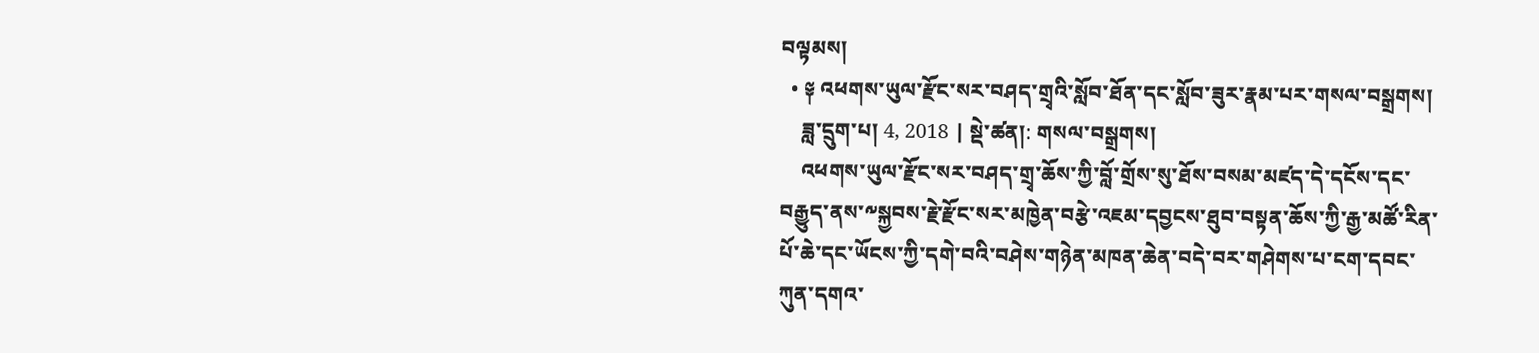བལྟམས།
  • ༈ འཕགས་ཡུལ་རྫོང་སར་བཤད་གྲྭའི་སློབ་ཐོན་དང་སློབ་ཟུར་རྣམ་པར་གསལ་བསྒྲགས།
    ཟླ་དྲུག་པ། 4, 2018 | སྡེ་ཚན།: གསལ་བསྒྲགས།
    འཕགས་ཡུལ་རྫོང་སར་བཤད་གྲྭ་ཆོས་ཀྱི་བློ་གྲོས་སུ་ཐོས་བསམ་མཛད་དེ་དངོས་དང་བརྒྱུད་ནས་༸སྐྱབས་རྗེ་རྫོང་སར་མཁྱེན་བརྩེ་འཇམ་དབྱངས་ཐུབ་བསྟན་ཆོས་ཀྱི་རྒྱ་མཚོ་རིན་པོ་ཆེ་དང་ཡོངས་ཀྱི་དགེ་བའི་བཤེས་གཉེན་མཁན་ཆེན་བདེ་བར་གཤེགས་པ་ངག་དབང་ཀུན་དགའ་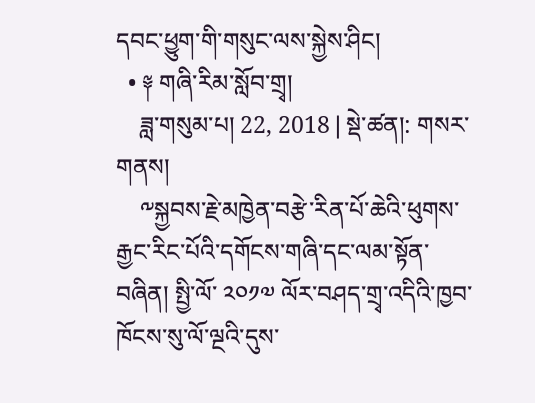དབང་ཕྱུག་གི་གསུང་ལས་སྐྱེས་ཤིང།
  • ༈ གཞི་རིམ་སློབ་གྲྭ།
    ཟླ་གསུམ་པ། 22, 2018 | སྡེ་ཚན།: གསར་གནས།
    ༸སྐྱབས་རྗེ་མཁྱེན་བརྩེ་རིན་པོ་ཆེའི་ཕུགས་རྒྱང་རིང་པོའི་དགོངས་གཞི་དང་ལམ་སྟོན་བཞིན། སྤྱི་ལོ་ ༢༠༡༧ ལོར་བཤད་གྲྭ་འདིའི་ཁྱབ་ཁོངས་སུ་ལོ་ལྔའི་དུས་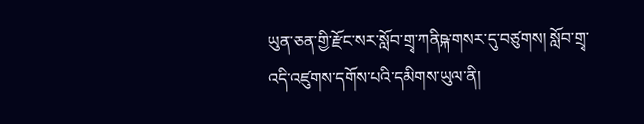ཡུན་ཅན་གྱི་རྫོང་སར་སློབ་གྲྭ་ཀནིཥྐ་གསར་དུ་བཙུགས། སློབ་གྲྭ་འདི་འཛུགས་དགོས་པའི་དམིགས་ཡུལ་ནི།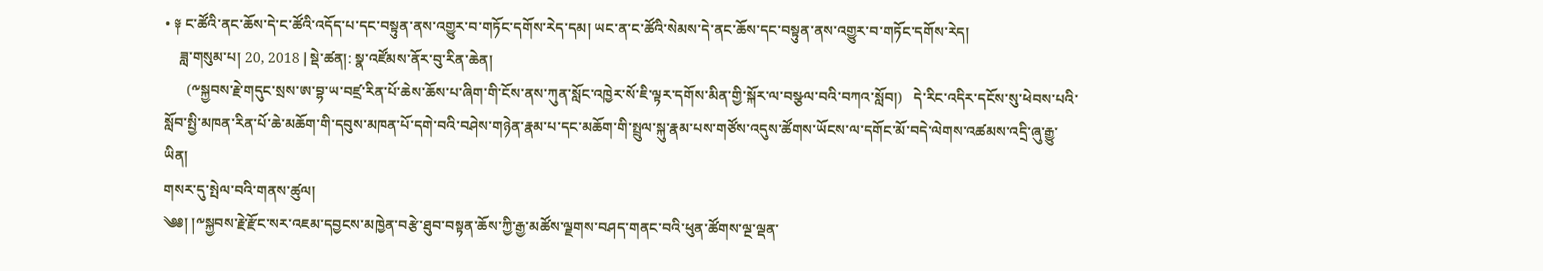• ༈ ང་ཚོའི་ནང་ཆོས་དེ་ང་ཚོའི་འདོད་པ་དང་བསྟུན་ནས་འགྱུར་བ་གཏོང་དགོས་རེད་དམ། ཡང་ན་ང་ཚོའི་སེམས་དེ་ནང་ཆོས་དང་བསྟུན་ནས་འགྱུར་བ་གཏོང་དགོས་རེད།
    ཟླ་གསུམ་པ། 20, 2018 | སྡེ་ཚན།: སྣ་འཛོམས་ནོར་བུ་རིན་ཆེན།
      (༸སྐྱབས་རྗེ་གདུང་སྲས་ཨ་བྷ་ཡ་བཛྲ་རིན་པོ་ཆེས་ཆོས་པ་ཞིག་གི་ངོས་ནས་ཀུན་སློང་འཁྱེར་སོ་ཇི་ལྟར་དགོས་མིན་གྱི་སྐོར་ལ་བསྩལ་བའི་བཀའ་སློབ།)   དེ་རིང་འདིར་དངོས་སུ་ཕེབས་པའི་སློབ་སྤྱི་མཁན་རིན་པོ་ཆེ་མཆོག་གི་དབུས་མཁན་པོ་དགེ་བའི་བཤེས་གཉེན་རྣམ་པ་དང་མཆོག་གི་སྤྲུལ་སྐུ་རྣམ་པས་གཙོས་འདུས་ཚོགས་ཡོངས་ལ་དགོང་མོ་བདེ་ལེགས་འཚམས་འདྲི་ཞུ་རྒྱུ་ཡིན།
གསར་དུ་སྤེལ་བའི་གནས་ཚུལ།
༄༅། །༸སྐྱབས་རྗེ་རྫོང་སར་འཇམ་དབྱངས་མཁྱེན་བརྩེ་ཐུབ་བསྟན་ཆོས་ཀྱི་རྒྱ་མཚོས་ལྗགས་བཤད་གནང་བའི་ཕུན་ཚོགས་ལྔ་ལྡན་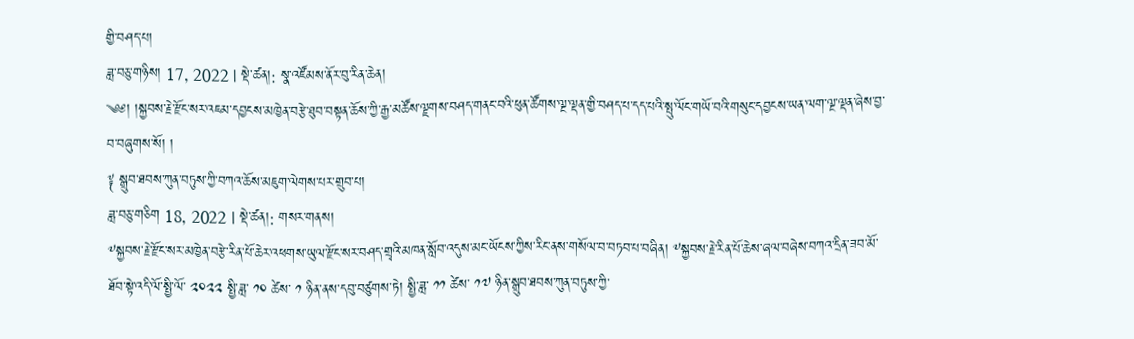གྱི་བཤད་པ།
ཟླ་བཅུ་གཉིས། 17, 2022 | སྡེ་ཚན།: སྣ་འཛོམས་ནོར་བུ་རིན་ཆེན།
༄༅། །སྐྱབས་རྗེ་རྫོང་སར་འཇམ་དབྱངས་མཁྱེན་བརྩེ་ཐུབ་བསྟན་ཆོས་ཀྱི་རྒྱ་མཚོས་ལྗགས་བཤད་གནང་བའི་ཕུན་ཚོགས་ལྔ་ལྡན་གྱི་བཤད་པ་དད་པའི་སྤུ་ལོང་གཡོ་བའི་གསུང་དབྱངས་ཡན་ལག་ལྔ་ལྡན་ཞེས་བྱ་བ་བཞུགས་སོ། །
༈ སྒྲུབ་ཐབས་ཀུན་བཏུས་ཀྱི་བཀའ་ཆོས་མཇུག་ལེགས་པར་གྲུབ་པ།
ཟླ་བཅུ་གཅིག 18, 2022 | སྡེ་ཚན།: གསར་གནས།
༸སྐྱབས་རྗེ་རྫོང་སར་མཁྱེན་བརྩེ་རིན་པོ་ཆེར་འཕགས་ཡུལ་རྫོང་སར་བཤད་གྲྭའི་མཁན་སློབ་འདུས་མང་ཡོངས་ཀྱིས་རིང་ནས་གསོལ་བ་བཏབ་པ་བཞིན། ༸སྐྱབས་རྗེ་རིན་པོ་ཆེས་ཞལ་བཞེས་བཀའ་དྲིན་ཟབ་མོ་ཐོབ་སྟེ་འདི་ལོ་སྤྱི་ལོ་ ༢༠༢༢ སྤྱི་ཟླ་ ༡༠ ཚེས་ ༡ ཉིན་ནས་དབུ་བཙུགས་ཏེ། སྤྱི་ཟླ་ ༡༡ ཚེས་ ༡༧ ཉིན་སྒྲུབ་ཐབས་ཀུན་བཏུས་ཀྱི་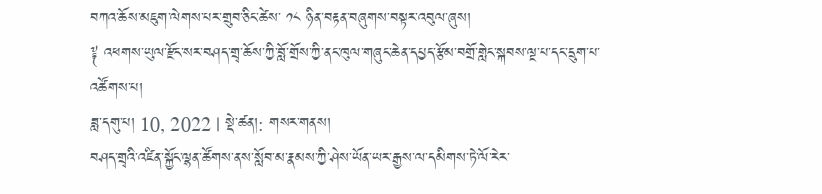བཀའ་ཆོས་མཇུག་ལེགས་པར་གྲུབ་ཅིང་ཚེས་ ༡༨ ཉིན་བརྟན་བཞུགས་བསྟར་འབུལ་ཞུས།
༈ འཕགས་ཡུལ་རྫོང་སར་བཤད་གྲྭ་ཆོས་ཀྱི་བློ་གྲོས་ཀྱི་ནང་ཁུལ་གཞུང་ཆེན་དཔྱད་རྩོམ་བགྲོ་གླེང་སྐབས་ལྔ་པ་དང་དྲུག་པ་འཚོགས་པ།
ཟླ་དགུ་པ། 10, 2022 | སྡེ་ཚན།: གསར་གནས།
བཤད་གྲྭའི་འཛིན་སྐྱོང་ལྷན་ཚོགས་ནས་སློབ་མ་རྣམས་ཀྱི་ཤེས་ཡོན་ཡར་རྒྱས་ལ་དམིགས་ཏེ་ལོ་རེར་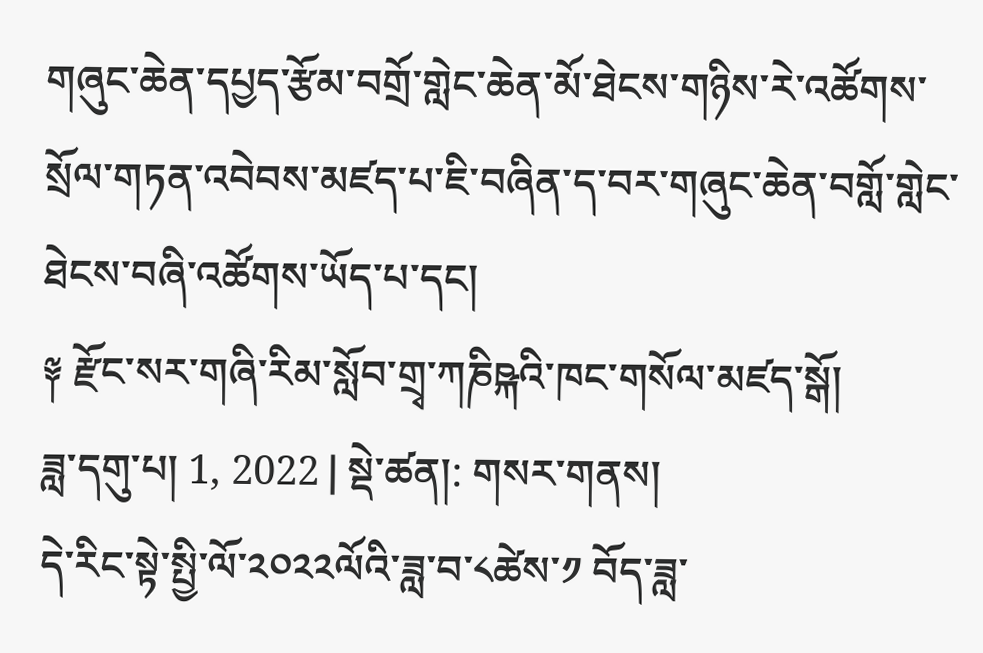གཞུང་ཆེན་དཔྱད་རྩོམ་བགྲོ་གླེང་ཆེན་མོ་ཐེངས་གཉིས་རེ་འཚོགས་སྲོལ་གཏན་འབེབས་མཛད་པ་ཇི་བཞིན་ད་བར་གཞུང་ཆེན་བགློ་གླེང་ཐེངས་བཞི་འཚོགས་ཡོད་པ་དང།
༈ རྫོང་སར་གཞི་རིམ་སློབ་གྲྭ་ཀཎིཥྐའི་ཁང་གསོལ་མཛད་སྒོ།
ཟླ་དགུ་པ། 1, 2022 | སྡེ་ཚན།: གསར་གནས།
དེ་རིང་སྟེ་སྤྱི་ལོ་༢༠༢༢ལོའི་ཟླ་བ་༨ཚེས་༡ བོད་ཟླ་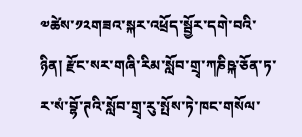༧ཚེས་༡༢གཟའ་སྐར་འཕྲོད་སྦྱོར་དགེ་བའི་ཉིན། རྫོང་སར་གཞི་རིམ་སློབ་གྲྭ་ཀཎིཥྐ་ཅོན་ཏ་ར་སཾ་བྷོ་ཊའི་སློབ་གྲྭ་རུ་སྤོས་ཏེ་ཁང་གསོལ་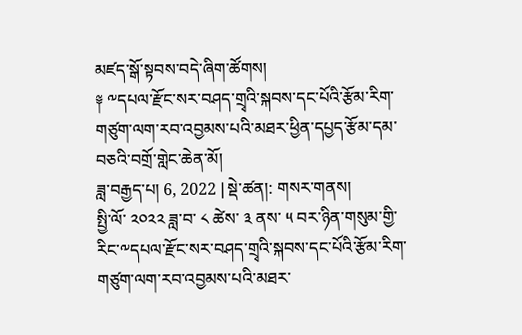མཛད་སྒོ་སྟབས་བདེ་ཞིག་ཚོགས།
༈ ༸དཔལ་རྫོང་སར་བཤད་གྲྭའི་སྐབས་དང་པོའི་རྩོམ་རིག་གཙུག་ལག་རབ་འབྱམས་པའི་མཐར་ཕྱིན་དཔྱད་རྩོམ་དམ་བཅའི་བགྲོ་གླེང་ཆེན་མོ།
ཟླ་བརྒྱད་པ། 6, 2022 | སྡེ་ཚན།: གསར་གནས།
སྤྱི་ལོ་ ༢༠༢༢ ཟླ་བ་ ༨ ཚེས་ ༣ ནས་ ༥ བར་ཉིན་གསུམ་གྱི་རིང་༸དཔལ་རྫོང་སར་བཤད་གྲྭའི་སྐབས་དང་པོའི་རྩོམ་རིག་གཙུག་ལག་རབ་འབྱམས་པའི་མཐར་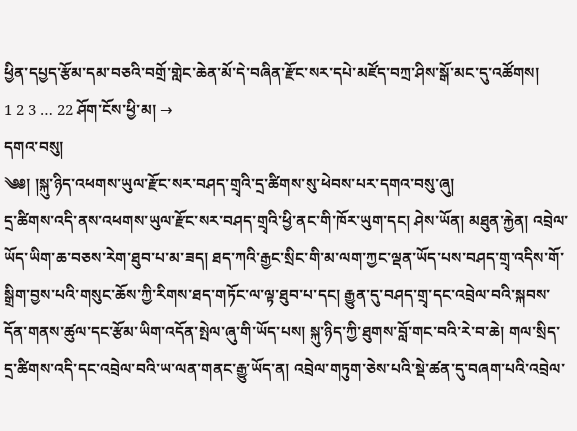ཕྱིན་དཔྱད་རྩོམ་དམ་བཅའི་བགྲོ་གླེང་ཆེན་མོ་དེ་བཞིན་རྫོང་སར་དཔེ་མཛོད་བཀྲ་ཤིས་སྒོ་མང་དུ་འཚོགས།
1 2 3 … 22 ཤོག་ངོས་ཕྱི་མ། →
དགའ་བསུ།
༄༅། །སྐུ་ཉིད་འཕགས་ཡུལ་རྫོང་སར་བཤད་གྲྭའི་དྲ་ཚིགས་སུ་ཕེབས་པར་དགའ་བསུ་ཞུ།
དྲ་ཚིགས་འདི་ནས་འཕགས་ཡུལ་རྫོང་སར་བཤད་གྲྭའི་ཕྱི་ནང་གི་ཁོར་ཡུག་དང། ཤེས་ཡོན། མཐུན་རྐྱེན། འབྲེལ་ཡོད་ཡིག་ཆ་བཅས་རེག་ཐུབ་པ་མ་ཟད། ཐད་ཀའི་རྒྱང་སྲིང་གི་མ་ལག་ཀྱང་ལྡན་ཡོད་པས་བཤད་གྲྭ་འདིས་གོ་སྒྲིག་བྱས་པའི་གསུང་ཆོས་ཀྱི་རིགས་ཐད་གཏོང་ལ་ལྟ་ཐུབ་པ་དང། རྒྱུན་དུ་བཤད་གྲྭ་དང་འབྲེལ་བའི་སྐབས་དོན་གནས་ཚུལ་དང་རྩོམ་ཡིག་འདོན་སྤེལ་ཞུ་གི་ཡོད་པས། སྐུ་ཉིད་ཀྱི་ཐུགས་བློ་གང་བའི་རེ་བ་ཆེ། གལ་སྲིད་དྲ་ཚིགས་འདི་དང་འབྲེལ་བའི་ཡ་ལན་གནང་རྒྱུ་ཡོད་ན། འབྲེལ་གཏུག་ཅེས་པའི་སྡེ་ཚན་དུ་བཞག་པའི་འབྲེལ་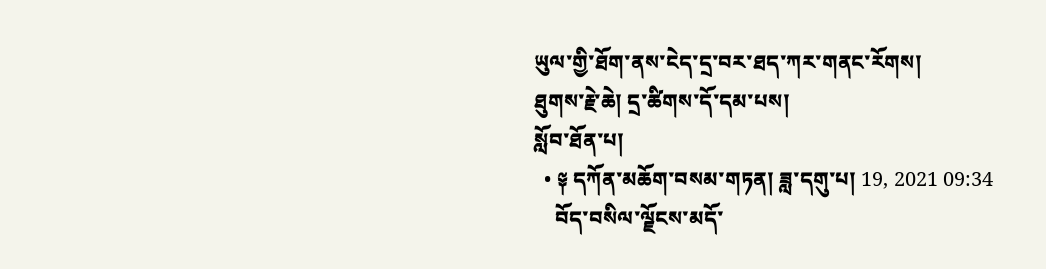ཡུལ་གྱི་ཐོག་ནས་ངེད་དྲ་བར་ཐད་ཀར་གནང་རོགས།
ཐུགས་རྗེ་ཆེ། དྲ་ཚིགས་དོ་དམ་པས།
སློབ་ཐོན་པ།
  • ༈ དཀོན་མཆོག་བསམ་གཏན། ཟླ་དགུ་པ། 19, 2021 09:34
    བོད་བསིལ་ལྗོངས་མདོ་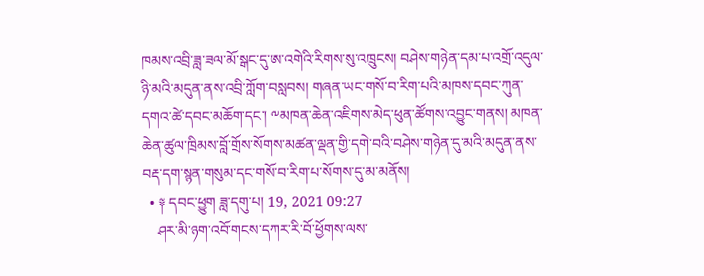ཁམས་འབྲི་ཟླ་ཟལ་མོ་སྒང་དུ་ཨ་འགེའི་རིགས་སུ་འཁྲུངས། བཤེས་གཉེན་དམ་པ་འགྲོ་འདུལ་ཉི་མའི་མདུན་ནས་འབྲི་ཀློག་བསླབས། གཞན་ཡང་གསོ་བ་རིག་པའི་མཁས་དབང་ཀུན་དགའ་ཚེ་དབང་མཆོག་དང་། ༸མཁན་ཆེན་འཇིགས་མེད་ཕུན་ཚོགས་འབྱུང་གནས། མཁན་ཆེན་ཚུལ་ཁྲིམས་བློ་གྲོས་སོགས་མཚན་ལྡན་གྱི་དགེ་བའི་བཤེས་གཉེན་དུ་མའི་མདུན་ནས་བརྡ་དག་སྙན་གསུམ་དང་གསོ་བ་རིག་པ་སོགས་དུ་མ་མནོས།
  • ༈ དབང་ཕྱུག ཟླ་དགུ་པ། 19, 2021 09:27
    ཤར་མི་ཉག་འབོ་གངས་དཀར་རི་བོ་ཕྱོགས་ལས་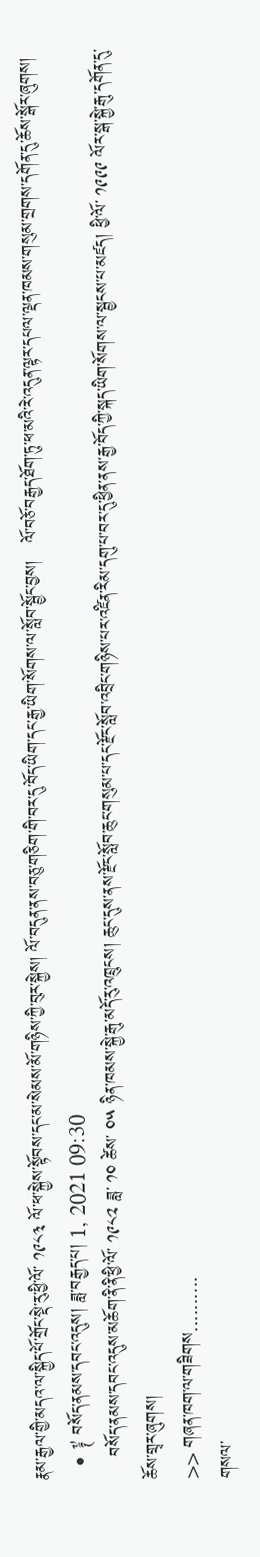རྣམ་རྒྱལ་གྱི་མདའ་ལ་སྐྱིད་པོ་གྲོང་སྡེ་རུ་ཕྱི་ལོ་ ༡༩༨༣ ལོ་ཕ་སྐྱེས་སྟོབས་དང་མ་སེམས་མོ་གཉིས་ཀྱི་བུར་སྐྱེས། ལོ་བདུན་ནས་བཅུ་གཅིག་གི་བར་དུ་བོད་ཡིག་དང་རྒྱ་ཡིག་སོགས་ལ་སློབ་སྦྱོང་བྱས།   ལོ་བཅོ་བརྒྱད་ཐོག་ཏུ་ཕ་མའི་རེ་འདུན་ལྟར་དཔལ་ལྡན་ཁམས་གསུམ་གྲགས་དགོན་དུ་ཆོས་སྒོར་ཞུགས།
  • ༈ བསོད་ནམས་དབང་འདུས། ཟླ་བརྒྱད་པ། 1, 2021 09:30
    བསོད་ནམས་དབང་འདུས་མཆོག་ནི་ནི་ཕྱི་ལོ་ ༡༩༨༢ ཟླ་ ༡༠ ཚེས་ ༠༥ ཉིན་ཁམས་སྐྱེ་རྒུ་མདོ་རུ་འཁྲུངས། ཆུང་དུས་ནས་རྫོང་སློབ་ཆུང་གསུམ་པ་དང་རྫོང་སློབ་འབྲིང་གཉིས་པར་འཛིན་རིམ་དགུ་པ་བར་དུ་ཕྱིན་ནས་རྒྱ་བོད་ཀྱི་སྐད་ཡིག་སོགས་ལ་སྦྱངས་པ་མཛད། ཕྱི་ལོ་ ༡༩༩༩ ལོར་སྒ་སྐྱེ་རྒུ་དགོན་དུ་ཆོས་གྲྭར་ཞུགས།
>> གཞན་ཁག་ལ་གཟིགས..........
གསལ་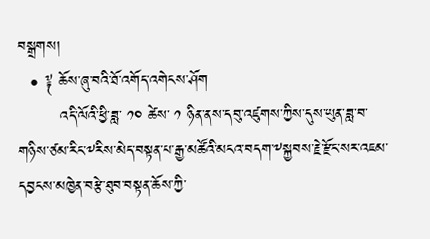བསྒྲགས།
  • ༈ ཆོས་ཞུ་བའི་ཐོ་འགོད་འགེངས་ཤོག
        འདི་ལོའི་ཕྱི་ཟླ་ ༡༠ ཚེས་ ༡ ཉིན་ནས་དབུ་འཛུགས་ཀྱིས་དུས་ཡུན་ཟླ་བ་གཉིས་ཙམ་རིང་༸རིས་མེད་བསྟན་པ་རྒྱ་མཚོའི་མངའ་བདག་༸སྐྱབས་རྗེ་རྫོང་སར་འཇམ་དབྱངས་མཁྱེན་བརྩེ་ཐུབ་བསྟན་ཆོས་ཀྱི་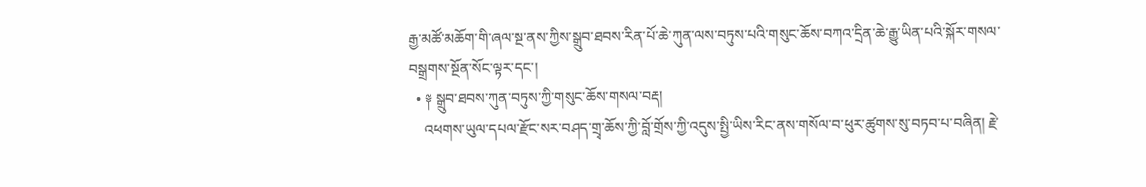རྒྱ་མཚོ་མཆོག་གི་ཞལ་སྔ་ནས་ཀྱིས་སྒྲུབ་ཐབས་རིན་པོ་ཆེ་ཀུན་ལས་བཏུས་པའི་གསུང་ཆོས་བཀའ་དྲིན་ཆེ་རྒྱུ་ཡིན་པའི་སྐོར་གསལ་བསྒྲགས་སྔོན་སོང་ལྟར་དང་།
  • ༈ སྒྲུབ་ཐབས་ཀུན་བཏུས་ཀྱི་གསུང་ཆོས་གསལ་བརྡ།
    འཕགས་ཡུལ་དཔལ་རྫོང་སར་བཤད་གྲྭ་ཆོས་ཀྱི་བློ་གྲོས་ཀྱི་འདུས་སྤྱི་ཡིས་རིང་ནས་གསོལ་བ་ཕུར་ཚུགས་སུ་བཏབ་པ་བཞིན། རྗེ་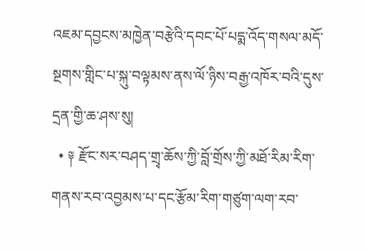འཇམ་དབྱངས་མཁྱེན་བརྩེའི་དབང་པོ་པདྨ་འོད་གསལ་མདོ་སྔགས་གླིང་པ་སྐུ་བལྟམས་ནས་ལོ་ཉིས་བརྒྱ་འཁོར་བའི་དུས་དྲན་གྱི་ཆ་ཤས་སུ།
  • ༈ རྫོང་སར་བཤད་གྲྭ་ཆོས་ཀྱི་བློ་གྲོས་ཀྱི་མཐོ་རིམ་རིག་གནས་རབ་འབྱམས་པ་དང་རྩོམ་རིག་གཙུག་ལག་རབ་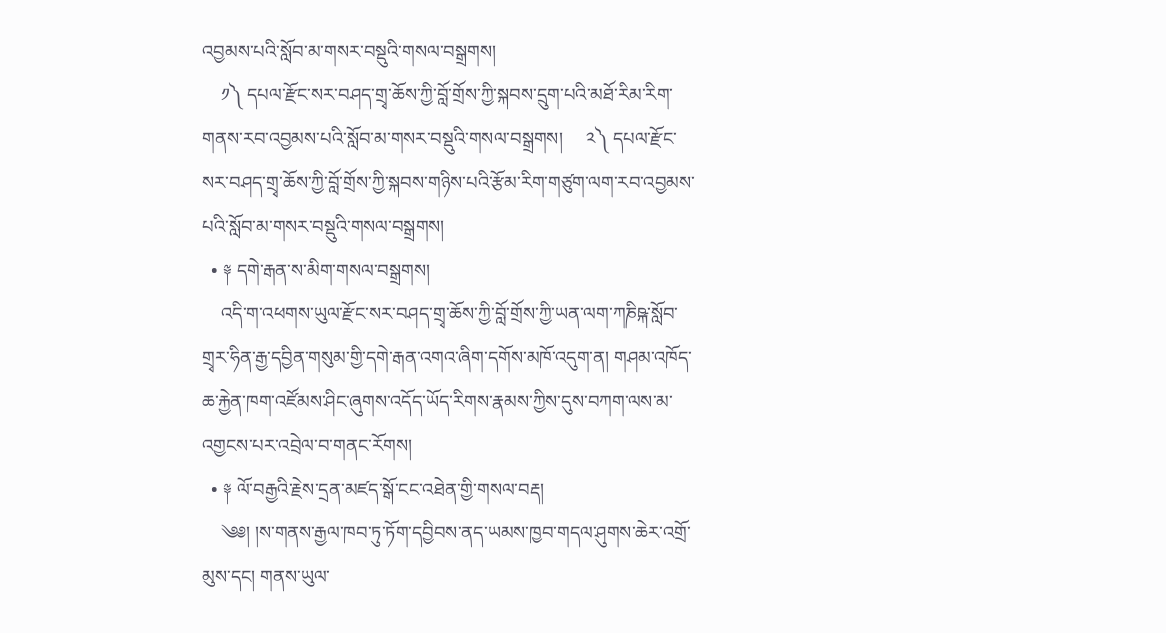འབྱམས་པའི་སློབ་མ་གསར་བསྡུའི་གསལ་བསྒྲགས།
    ༡༽ དཔལ་རྫོང་སར་བཤད་གྲྭ་ཆོས་ཀྱི་བློ་གྲོས་ཀྱི་སྐབས་དྲུག་པའི་མཐོ་རིམ་རིག་གནས་རབ་འབྱམས་པའི་སློབ་མ་གསར་བསྡུའི་གསལ་བསྒྲགས།     ༢༽ དཔལ་རྫོང་སར་བཤད་གྲྭ་ཆོས་ཀྱི་བློ་གྲོས་ཀྱི་སྐབས་གཉིས་པའི་རྩོམ་རིག་གཙུག་ལག་རབ་འབྱམས་པའི་སློབ་མ་གསར་བསྡུའི་གསལ་བསྒྲགས།
  • ༈ དགེ་རྒན་ས་མིག་གསལ་བསྒྲགས།
    འདི་ག་འཕགས་ཡུལ་རྫོང་སར་བཤད་གྲྭ་ཆོས་ཀྱི་བློ་གྲོས་ཀྱི་ཡན་ལག་ཀཎིཥྐ་སློབ་གྲྭར་ཧིན་རྒྱ་དབྱིན་གསུམ་གྱི་དགེ་རྒན་འགའ་ཞིག་དགོས་མཁོ་འདུག་ན། གཤམ་འཁོད་ཆ་རྐྱེན་ཁག་འཛོམས་ཤིང་ཞུགས་འདོད་ཡོད་རིགས་རྣམས་ཀྱིས་དུས་བཀག་ལས་མ་འགྱངས་པར་འབྲེལ་བ་གནང་རོགས།
  • ༈ ལོ་བརྒྱའི་རྗེས་དྲན་མཛད་སྒོ་ངང་འཐེན་གྱི་གསལ་བརྡ།
    ༄༅། །ས་གནས་རྒྱལ་ཁབ་ཏུ་ཏོག་དབྱིབས་ནད་ཡམས་ཁྱབ་གདལ་ཤུགས་ཆེར་འགྲོ་མུས་དང། གནས་ཡུལ་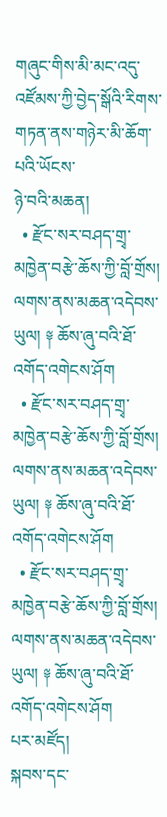གཞུང་གིས་མི་མང་འདུ་འཛོམས་ཀྱི་བྱེད་སྒོའི་རིགས་གཏན་ནས་གཉེར་མི་ཆོག་པའི་ཡོངས་
ཉེ་བའི་མཆན།
  • རྫོང་སར་བཤད་གྲྭ་མཁྱེན་བརྩེ་ཆོས་ཀྱི་བློ་གྲོས། ལགས་ནས་མཆན་འདེབས་ཡུལ། ༈ ཆོས་ཞུ་བའི་ཐོ་འགོད་འགེངས་ཤོག
  • རྫོང་སར་བཤད་གྲྭ་མཁྱེན་བརྩེ་ཆོས་ཀྱི་བློ་གྲོས། ལགས་ནས་མཆན་འདེབས་ཡུལ། ༈ ཆོས་ཞུ་བའི་ཐོ་འགོད་འགེངས་ཤོག
  • རྫོང་སར་བཤད་གྲྭ་མཁྱེན་བརྩེ་ཆོས་ཀྱི་བློ་གྲོས། ལགས་ནས་མཆན་འདེབས་ཡུལ། ༈ ཆོས་ཞུ་བའི་ཐོ་འགོད་འགེངས་ཤོག
པར་མཛོད།
སྐབས་དང་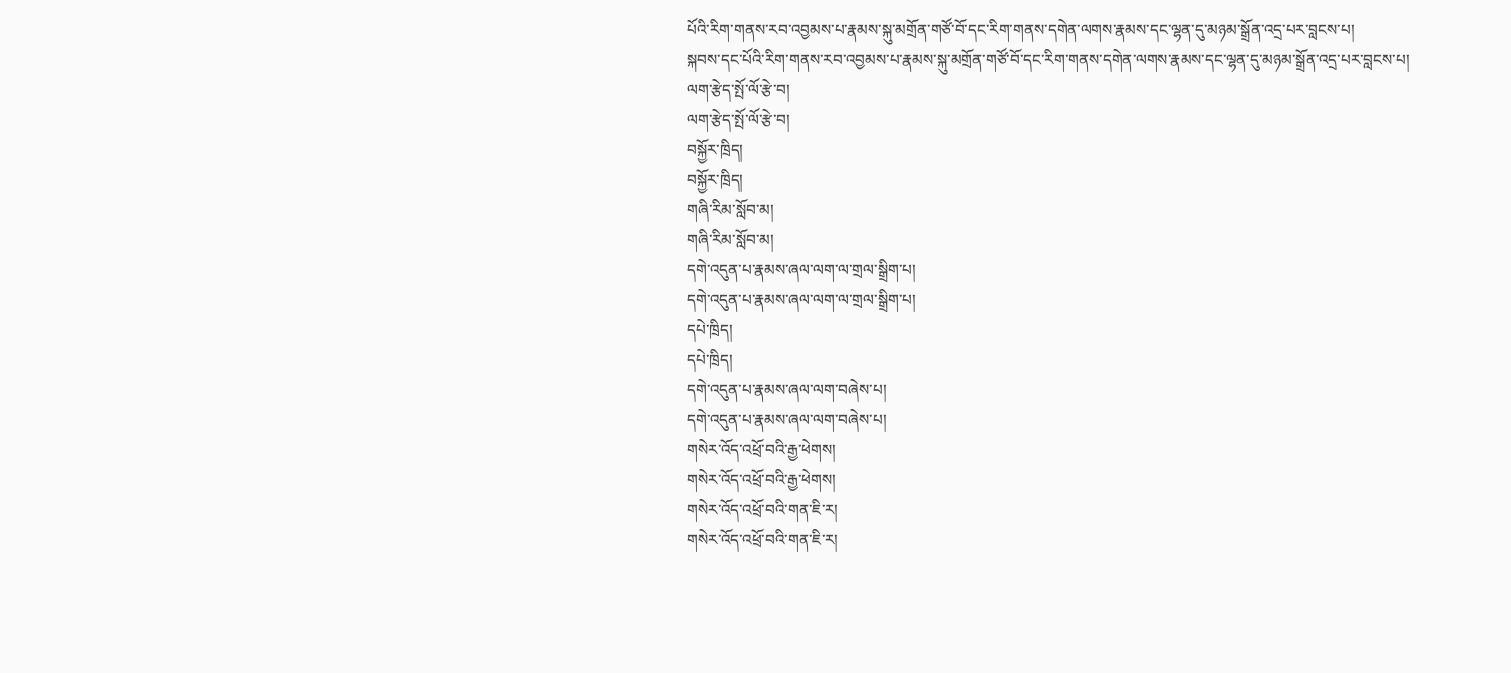པོའི་རིག་གནས་རབ་འབྱམས་པ་རྣམས་སྐུ་མགྲོན་གཙོ་བོ་དང་རིག་གནས་དགེན་ལགས་རྣམས་དང་ལྷན་དུ་མཉམ་སྒྲོན་འདྲ་པར་བླངས་པ།
སྐབས་དང་པོའི་རིག་གནས་རབ་འབྱམས་པ་རྣམས་སྐུ་མགྲོན་གཙོ་བོ་དང་རིག་གནས་དགེན་ལགས་རྣམས་དང་ལྷན་དུ་མཉམ་སྒྲོན་འདྲ་པར་བླངས་པ།
ལག་རྩེད་སྤོ་ལོ་རྩེ་བ།
ལག་རྩེད་སྤོ་ལོ་རྩེ་བ།
བསྐྱོར་ཁྲིད།
བསྐྱོར་ཁྲིད།
གཞི་རིམ་སློབ་མ།
གཞི་རིམ་སློབ་མ།
དགེ་འདུན་པ་རྣམས་ཞལ་ལག་ལ་གྲལ་སྒྲིག་པ།
དགེ་འདུན་པ་རྣམས་ཞལ་ལག་ལ་གྲལ་སྒྲིག་པ།
དཔེ་ཁྲིད།
དཔེ་ཁྲིད།
དགེ་འདུན་པ་རྣམས་ཞལ་ལག་བཞེས་པ།
དགེ་འདུན་པ་རྣམས་ཞལ་ལག་བཞེས་པ།
གསེར་འོད་འཕྲོ་བའི་རྒྱ་ཕེགས།
གསེར་འོད་འཕྲོ་བའི་རྒྱ་ཕེགས།
གསེར་འོད་འཕྲོ་བའི་གན་ཇི་ར།
གསེར་འོད་འཕྲོ་བའི་གན་ཇི་ར།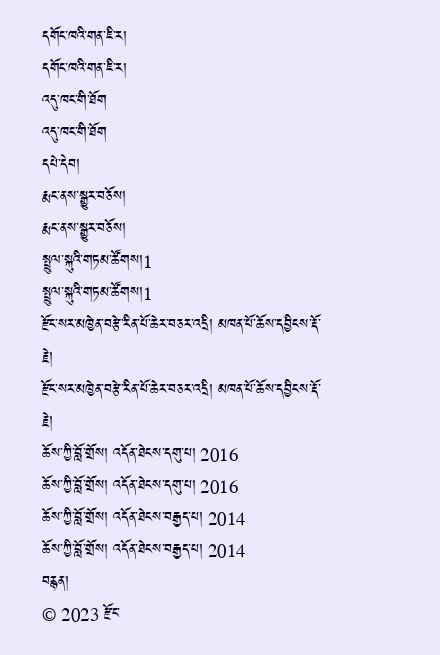དགོང་ཁའི་གན་ཇི་ར།
དགོང་ཁའི་གན་ཇི་ར།
འདུ་ཁང་གི་ཐོག
འདུ་ཁང་གི་ཐོག
དཔེ་དེབ།
རྨང་ནས་སྒྱུར་བཅོས།
རྨང་ནས་སྒྱུར་བཅོས།
སྤྲུལ་སྐུའི་གཏམ་ཚོགས།1
སྤྲུལ་སྐུའི་གཏམ་ཚོགས།1
རྫོང་སར་མཁྱེན་བརྩེ་རིན་པོ་ཆེར་བཅར་འདྲི། མཁན་པོ་ཆོས་དབྱིངས་རྡོ་རྗེ།
རྫོང་སར་མཁྱེན་བརྩེ་རིན་པོ་ཆེར་བཅར་འདྲི། མཁན་པོ་ཆོས་དབྱིངས་རྡོ་རྗེ།
ཆོས་ཀྱི་བློ་གྲོས། འདོན་ཐེངས་དགུ་པ། 2016
ཆོས་ཀྱི་བློ་གྲོས། འདོན་ཐེངས་དགུ་པ། 2016
ཆོས་ཀྱི་བློ་གྲོས། འདོན་ཐེངས་བརྒྱད་པ། 2014
ཆོས་ཀྱི་བློ་གྲོས། འདོན་ཐེངས་བརྒྱད་པ། 2014
བརྙན།
© 2023 རྫོང་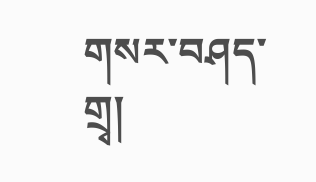གསར་བཤད་གྲྭ།